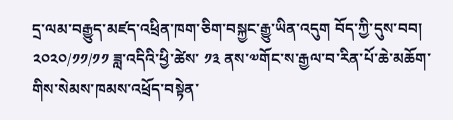དྲ་ལམ་བརྒྱུད་མཛད་འཕྲིན་ཁག་ཅིག་བསྐྱང་རྒྱུ་ཡིན་འདུག བོད་ཀྱི་དུས་བབ། ༢༠༢༠/༡༡/༡༡ ཟླ་འདིའི་ཕྱི་ཚེས་ ༡༣ ནས་༧གོང་ས་རྒྱལ་བ་རིན་པོ་ཆེ་མཆོག་གིས་སེམས་ཁམས་འཕྲོད་བསྟེན་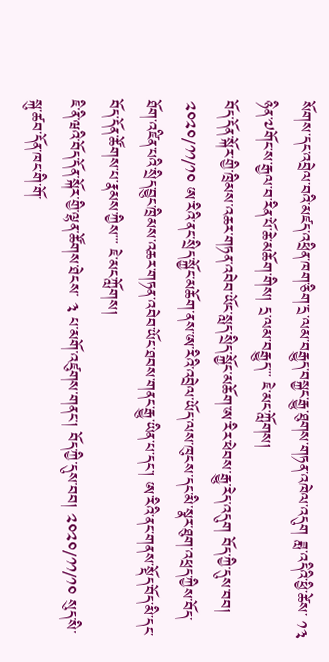སོགས་དང་འབྲེལ་བའི་མཛད་འཕྲིན་ཁག་ཅིག་དྲ་ལམ་བརྒྱུད་བསྐྱང་རྒྱུ་ཐུགས་གཏན་འཁེལ་འདུག ཟླ་འདིའི་ཕྱི་ཚེས་ ༡༣ ཉིན་༧གོང་ས་རྒྱལ་བ་རིན་པོ་ཆེ་མཆོག་གིས། དྲ་ལམ་བརྒྱུད་་་ ཇེ་མང་ཀློགས།
བོད་དོན་སྐོར་གྱི་ཁྲིམས་འཆར་གཏན་འབེབ་ཡོང་སླད་སྲིད་སྐྱོང་མཆོག་ཨ་རིར་ཕེབས་རྒྱུ་རེད་འདུག བོད་ཀྱི་དུས་བབ། ༢༠༢༠/༡༡/༡༠ ཨ་རིའི་ནང་སྲིད་སྐྱོང་མཆོག་ནས་ཨ་རིའི་འབྲེལ་ཡོད་ལས་ཁུངས་དང་མི་སྣར་ཐུག་འཕྲད་ཀྱིས་བོད་ཐོག་འཛིན་པའི་སྲིད་བྱུང་ཁྲིམས་འཆར་གཏན་འབེབ་ཡོང་ཐབས་གནང་རྒྱུ་ཡིན་པ་དང་། ཨ་རིའི་ནང་གནས་སྡོད་བོད་མི་དང་བོད་དོན་ཚོགས་པ་རྣམས་ཀྱིས་་་ ཇེ་མང་ཀློགས།
ཇི་ནི་ཝའི་བོད་དོན་སྐོར་གྱི་ལྷན་ཚོགས་ཐེངས་ ༣ པ་མགོ་འཛུགས་གནང་། བོད་ཀྱི་དུས་བབ། ༢༠༢༠/༡༡/༡༠ སུད་སི་སྐུ་ཚབ་དོན་ཁང་གི་གོ་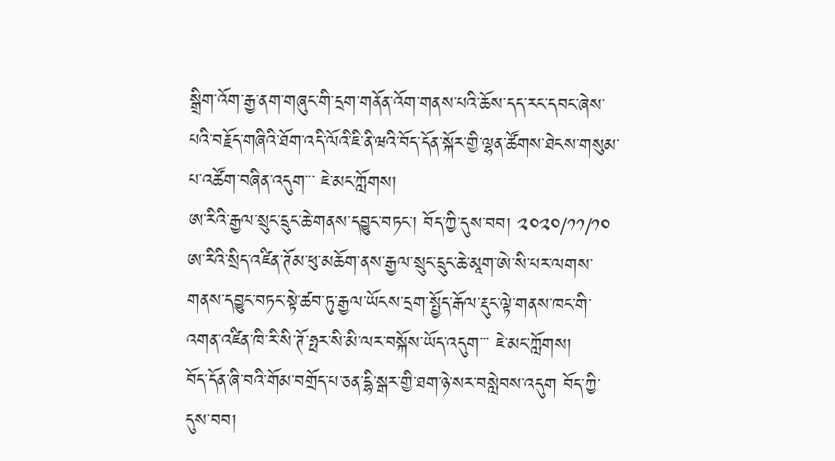སྒྲིག་འོག་རྒྱ་ནག་གཞུང་གི་དྲག་གནོན་འོག་གནས་པའི་ཆོས་དད་རང་དབང་ཞེས་པའི་བརྗོད་གཞིའི་ཐོག་འདི་ལོའི་ཇི་ནི་ཝའི་བོད་དོན་སྐོར་གྱི་ལྷན་ཚོགས་ཐེངས་གསུམ་པ་འཚོག་བཞིན་འདུག་་་ ཇེ་མང་ཀློགས།
ཨ་རིའི་རྒྱལ་སྲུང་དྲུང་ཆེ་གནས་དབྱུང་བཏང་། བོད་ཀྱི་དུས་བབ། ༢༠༢༠/༡༡/༡༠ ཨ་རིའི་སྲིད་འཛིན་ཊོམ་ཕུ་མཆོག་ནས་རྒྱལ་སྲུང་དྲུང་ཆེ་མཱག་ཨེ་སི་པར་ལགས་གནས་དབྱུང་བཏང་སྟེ་ཚབ་ཏུ་རྒྱལ་ཡོངས་དྲག་སྤྱོད་རྒོལ་རྡུང་ལྟེ་གནས་ཁང་གི་འགན་འཛིན་ཁི་རི་སི་ཊོ་ཧྥར་སི་མི་ལར་བསྐོས་ཡོད་འདུག་་་ ཇེ་མང་ཀློགས།
བོད་དོན་ཞི་བའི་གོམ་བགྲོད་པ་ཅན་དྷི་སྒར་གྱི་ཐག་ཉེ་སར་བསླེབས་འདུག བོད་ཀྱི་དུས་བབ།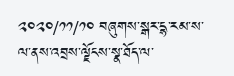༢༠༢༠/༡༡/༡༠ བཞུགས་སྒར་དྷ་རམ་ས་ལ་ནས་འབྲས་ལྗོངས་སྣ་ཐོད་ལ་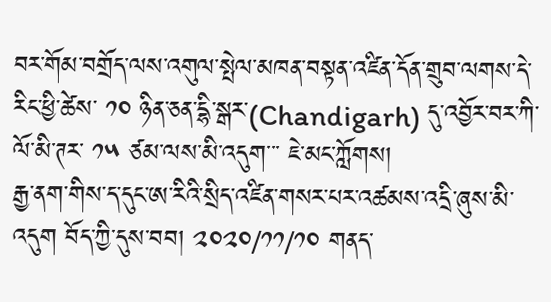བར་གོམ་བགྲོད་ལས་འགུལ་སྤེལ་མཁན་བསྟན་འཛིན་དོན་གྲུབ་ལགས་དེ་རིང་ཕྱི་ཚེས་ ༡༠ ཉིན་ཅན་དྷི་སྒར་(Chandigarh) དུ་འབྱོར་བར་ཀི་ལོ་མི་ཊར་ ༡༥ ཙམ་ལས་མི་འདུག་་་ ཇེ་མང་ཀློགས།
རྒྱ་ནག་གིས་ད་དུང་ཨ་རིའི་སྲིད་འཛིན་གསར་པར་འཚམས་འདྲི་ཞུས་མི་འདུག བོད་ཀྱི་དུས་བབ། ༢༠༢༠/༡༡/༡༠ གནད་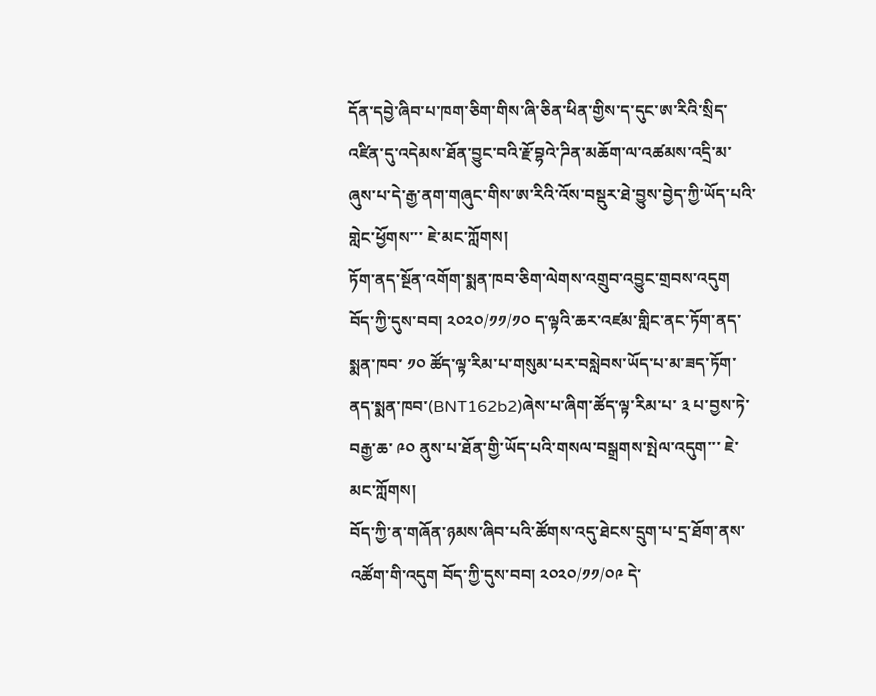དོན་དབྱེ་ཞིབ་པ་ཁག་ཅིག་གིས་ཞི་ཅིན་ཕིན་གྱིས་ད་དུང་ཨ་རིའི་སྲིད་འཛིན་དུ་འདེམས་ཐོན་བྱུང་བའི་རྗོ་བྷའེ་ཌིན་མཆོག་ལ་འཚམས་འདྲི་མ་ཞུས་པ་དེ་རྒྱ་ནག་གཞུང་གིས་ཨ་རིའི་འོས་བསྡུར་ཐེ་བྱུས་བྱེད་ཀྱི་ཡོད་པའི་གླེང་ཕྱོགས་་་ ཇེ་མང་ཀློགས།
ཏོག་ནད་སྔོན་འགོག་སྨན་ཁབ་ཅིག་ལེགས་འགྲུབ་འབྱུང་གྲབས་འདུག བོད་ཀྱི་དུས་བབ། ༢༠༢༠/༡༡/༡༠ ད་ལྟའི་ཆར་འཛམ་གླིང་ནང་ཏོག་ནད་སྨན་ཁབ་ ༡༠ ཚོད་ལྟ་རིམ་པ་གསུམ་པར་བསླེབས་ཡོད་པ་མ་ཟད་ཏོག་ནད་སྨན་ཁབ་(BNT162b2)ཞེས་པ་ཞིག་ཚོད་ལྟ་རིམ་པ་ ༣ པ་བྱས་ཏེ་བརྒྱ་ཆ་ ༩༠ ནུས་པ་ཐོན་གྱི་ཡོད་པའི་གསལ་བསྒྲགས་སྤེལ་འདུག་་་ ཇེ་མང་ཀློགས།
བོད་ཀྱི་ན་གཞོན་ཉམས་ཞིབ་པའི་ཚོགས་འདུ་ཐེངས་དྲུག་པ་དྲ་ཐོག་ནས་འཚོག་གི་འདུག བོད་ཀྱི་དུས་བབ། ༢༠༢༠/༡༡/༠༩ དེ་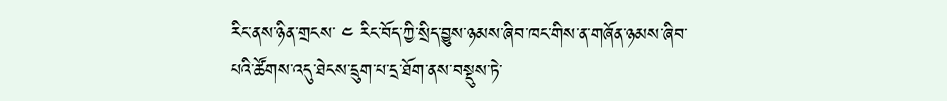རིང་ནས་ཉིན་གྲངས་ ༤ རིང་བོད་ཀྱི་སྲིད་བྱུས་ཉམས་ཞིབ་ཁང་གིས་ན་གཞོན་ཉམས་ཞིབ་པའི་ཚོགས་འདུ་ཐེངས་དྲུག་པ་དྲ་ཐོག་ནས་བསྡུས་ཏེ་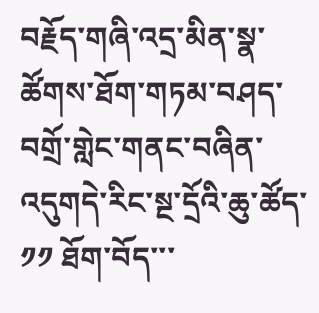བརྗོད་གཞི་འདྲ་མིན་སྣ་ཚོགས་ཐོག་གཏམ་བཤད་བགྲོ་གླེང་གནང་བཞིན་འདུགདེ་རིང་སྔ་དྲོའི་ཆུ་ཚོད་ ༡༡ ཐོག་བོད་་་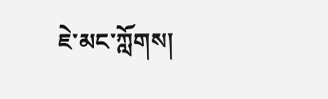ཇེ་མང་ཀློགས།